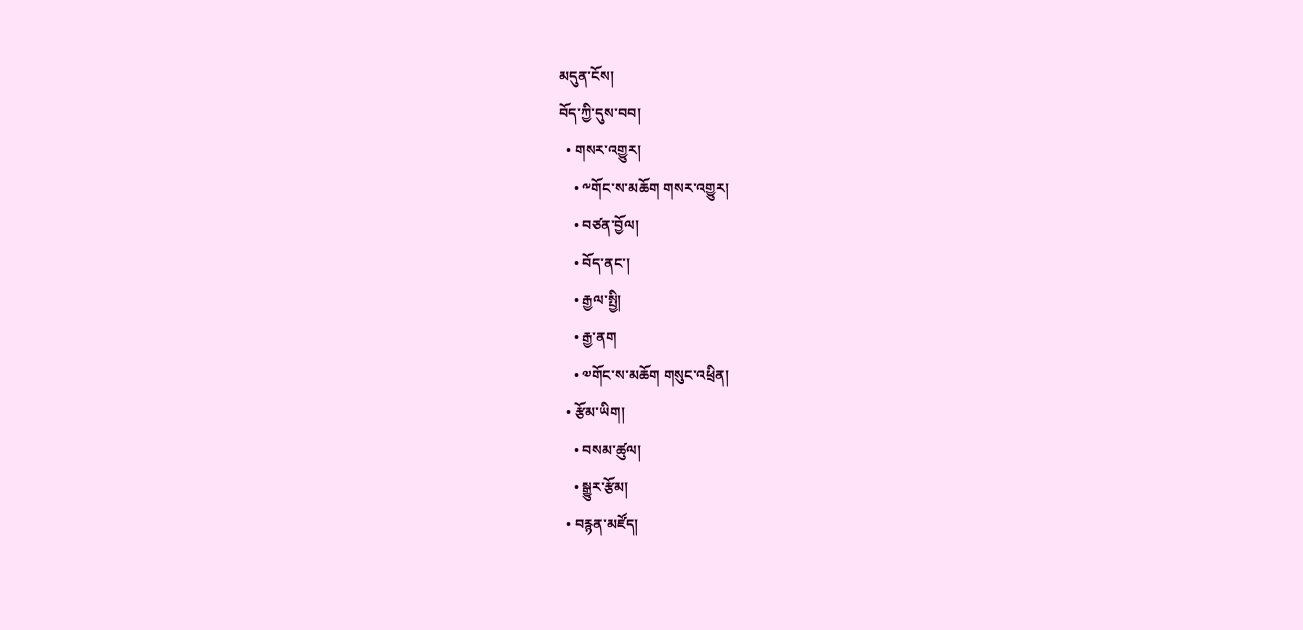མདུན་ངོས།
བོད་ཀྱི་དུས་བབ།
  • གསར་འགྱུར།
    • ༸གོང་ས་མཆོག གསར་འགྱུར།
    • བཙན་བྱོལ།
    • བོད་ནང་།
    • རྒྱལ་སྤྱི།
    • རྒྱ་ནག
    • ༧གོང་ས་མཆོག གསུང་འཕྲིན།
  • རྩོམ་ཡིག།
    • བསམ་ཚུལ།
    • སྒྱུར་རྩོམ།
  • བརྙན་མཛོད།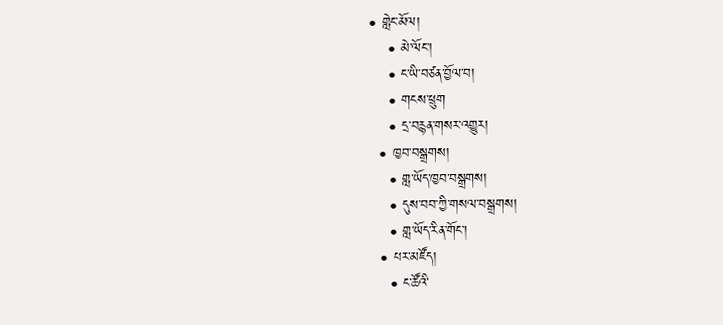• གླེང་མོལ།
    • མེ་ལོང་།
    • ང་ཡི་བཙན་བྱོལ་བ།
    • གངས་ཕྲུག
    • དྲ་བརྙན་གསར་འགྱུར།
  • ཁྱབ་བསྒྲགས།
    • གླ་ཡོད་ཁྱབ་བསྒྲགས།
    • དུས་བབ་ཀྱི་གསལ་བསྒྲགས།
    • གླ་ཡོད་རིན་གོང་།
  • པར་མཛོད།
    • ང་ཚོའི་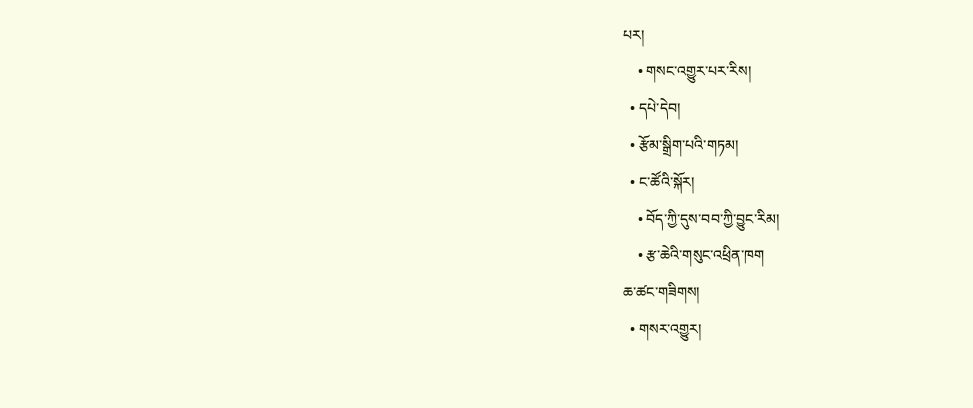པར།
    • གསང་འགྱུར་པར་རིས།
  • དཔེ་དེབ།
  • རྩོམ་སྒྲིག་པའི་གཏམ།
  • ང་ཚོའི་སྐོར།
    • བོད་ཀྱི་དུས་བབ་ཀྱི་བྱུང་རིམ།
    • རྩ་ཆེའི་གསུང་འཕྲིན་ཁག
ཆ་ཚང་གཟིགས།
  • གསར་འགྱུར།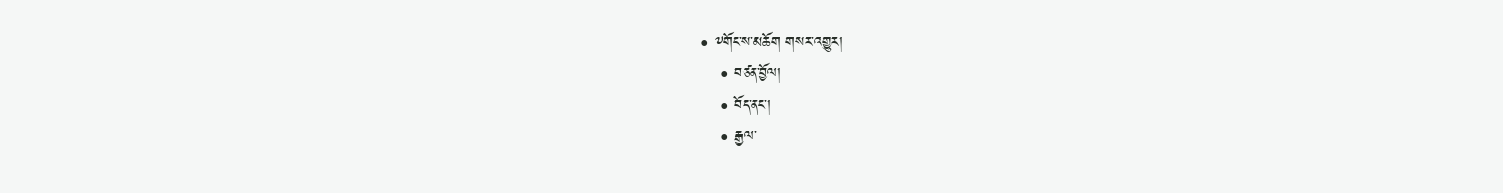• ༸གོང་ས་མཆོག གསར་འགྱུར།
    • བཙན་བྱོལ།
    • བོད་ནང་།
    • རྒྱལ་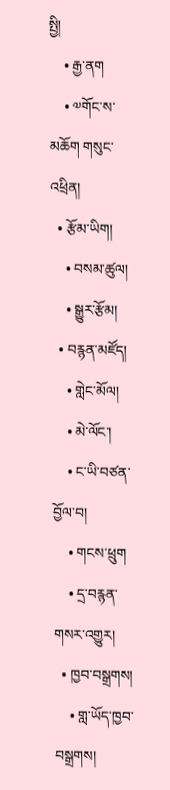སྤྱི།
    • རྒྱ་ནག
    • ༧གོང་ས་མཆོག གསུང་འཕྲིན།
  • རྩོམ་ཡིག།
    • བསམ་ཚུལ།
    • སྒྱུར་རྩོམ།
  • བརྙན་མཛོད།
    • གླེང་མོལ།
    • མེ་ལོང་།
    • ང་ཡི་བཙན་བྱོལ་བ།
    • གངས་ཕྲུག
    • དྲ་བརྙན་གསར་འགྱུར།
  • ཁྱབ་བསྒྲགས།
    • གླ་ཡོད་ཁྱབ་བསྒྲགས།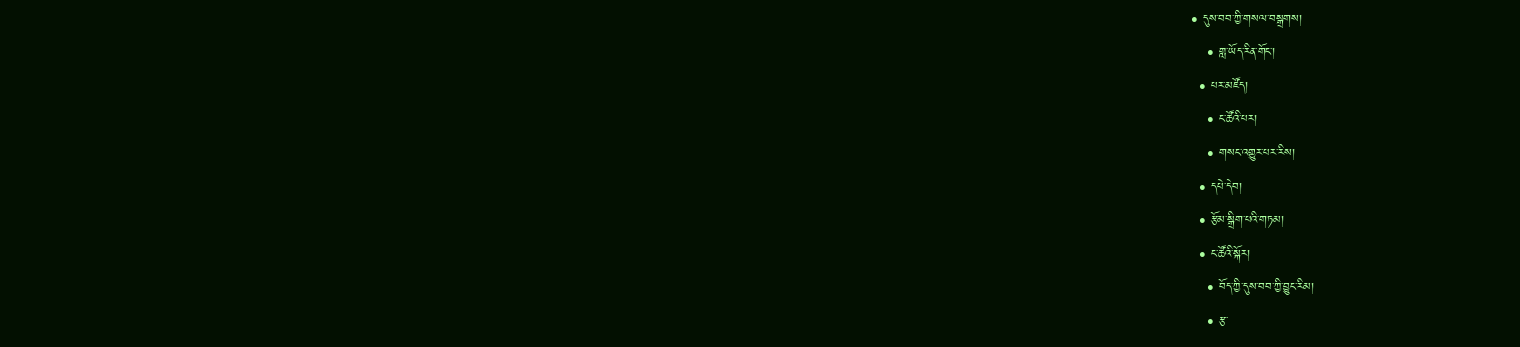• དུས་བབ་ཀྱི་གསལ་བསྒྲགས།
    • གླ་ཡོད་རིན་གོང་།
  • པར་མཛོད།
    • ང་ཚོའི་པར།
    • གསང་འགྱུར་པར་རིས།
  • དཔེ་དེབ།
  • རྩོམ་སྒྲིག་པའི་གཏམ།
  • ང་ཚོའི་སྐོར།
    • བོད་ཀྱི་དུས་བབ་ཀྱི་བྱུང་རིམ།
    • རྩ་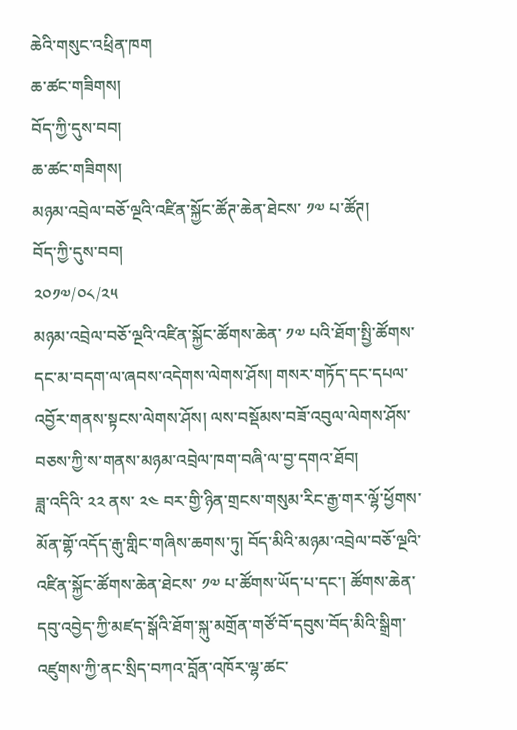ཆེའི་གསུང་འཕྲིན་ཁག
ཆ་ཚང་གཟིགས།
བོད་ཀྱི་དུས་བབ།
ཆ་ཚང་གཟིགས།
མཉམ་འབྲེལ་བཅོ་ལྔའི་འཛིན་སྐྱོང་ཚོཊ་ཆེན་ཐེངས་ ༡༧ པ་ཚོཊ།
བོད་ཀྱི་དུས་བབ།
༢༠༡༧/༠༨/༢༥
མཉམ་འབྲེལ་བཅོ་ལྔའི་འཛིན་སྐྱོང་ཚོགས་ཆེན་ ༡༧ པའི་ཐོག་སྤྱི་ཚོགས་དང་མ་བདག་ལ་ཞབས་འདེགས་ལེགས་ཤོས། གསར་གཏོད་དང་དཔལ་འབྱོར་གནས་སྟངས་ལེགས་ཤོས། ལས་བསྡོམས་བཟོ་འབུལ་ལེགས་ཤོས་བཅས་ཀྱི་ས་གནས་མཉམ་འབྲེལ་ཁག་བཞི་ལ་བྱ་དགའ་ཐོབ།
ཟླ་འདིའི་ ༢༢ ནས་ ༢༤ བར་གྱི་ཉིན་གྲངས་གསུམ་རིང་རྒྱ་གར་ལྷོ་ཕྱོགས་མོན་གྷོ་འདོད་རྒུ་གླིང་གཞིས་ཆགས་ཏུ། བོད་མིའི་མཉམ་འབྲེལ་བཅོ་ལྔའི་འཛིན་སྐྱོང་ཚོགས་ཆེན་ཐེངས་ ༡༧ པ་ཚོགས་ཡོད་པ་དང་། ཚོགས་ཆེན་དབུ་འབྱེད་ཀྱི་མཛད་སྒོའི་ཐོག་སྐུ་མགྲོན་གཙོ་བོ་དབུས་བོད་མིའི་སྒྲིག་འཛུགས་ཀྱི་ནང་སྲིད་བཀའ་བློན་འཁོར་ལྷ་ཚང་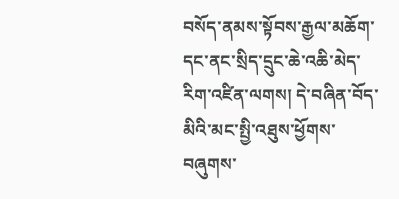བསོད་ནམས་སྟོབས་རྒྱལ་མཆོག་དང་ནང་སྲིད་དྲུང་ཆེ་འཆི་མེད་རིག་འཛིན་ལགས། དེ་བཞིན་བོད་མིའི་མང་སྤྱི་འཐུས་ཕྱོགས་བཞུགས་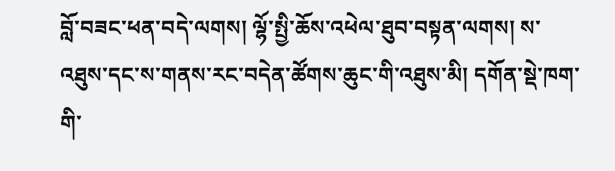བློ་བཟང་ཕན་བདེ་ལགས། ལྷོ་སྤྱི་ཆོས་འཕེལ་ཐུབ་བསྟན་ལགས། ས་འཐུས་དང་ས་གནས་རང་བདེན་ཚོགས་ཆུང་གི་འཐུས་མི། དགོན་སྡེ་ཁག་གི་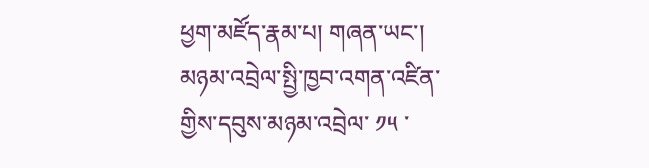ཕྱག་མཛོད་རྣམ་པ། གཞན་ཡང་། མཉམ་འབྲེལ་སྤྱི་ཁྱབ་འགན་འཛིན་གྱིས་དབུས་མཉམ་འབྲེལ་ ༡༥ ་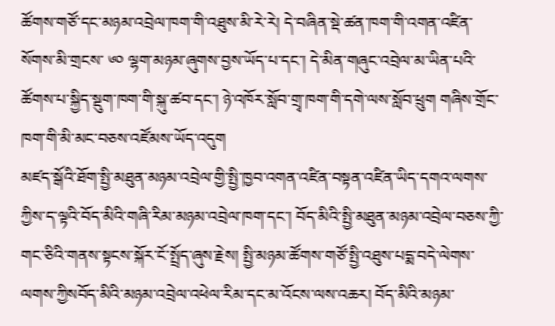ཚོགས་གཙོ་དང་མཉམ་འབྲེལ་ཁག་གི་འཐུས་མི་རེ་རེ། དེ་བཞིན་སྡེ་ཚན་ཁག་གི་འགན་འཛིན་སོགས་མི་གྲངས་ ༦༠ ལྷག་མཉམ་ཞུགས་བྱས་ཡོད་པ་དང་། དེ་མིན་གཞུང་འབྲེལ་མ་ཡིན་པའི་ཚོགས་པ་སྐྱིད་སྡུག་ཁག་གི་སྐུ་ཚབ་དང་། ཉེ་འཁོར་སློབ་གྲྭ་ཁག་གི་དགེ་ལས་སློབ་ཕྲུག གཞིས་གྲོང་ཁག་གི་མི་མང་བཅས་འཛོམས་ཡོད་འདུག
མཛད་སྒོའི་ཐོག་སྤྱི་མཐུན་མཉམ་འབྲེལ་གྱི་སྤྱི་ཁྱབ་འགན་འཛིན་བསྟན་འཛིན་ཡིད་དགའ་ལགས་ཀྱིས་ད་ལྟའི་བོད་མིའི་གཞི་རིམ་མཉམ་འབྲེལ་ཁག་དང་། བོད་མིའི་སྤྱི་མཐུན་མཉམ་འབྲེལ་བཅས་ཀྱི་གང་ཅིའི་གནས་སྟངས་སྐོར་ངོ་སྤྲོད་ཞུས་རྗེས། སྤྱི་མཉམ་ཚོགས་གཙོ་སྤྱི་འཐུས་པདྨ་བདེ་ལེགས་ལགས་ཀྱིསབོད་མིའི་མཉམ་འབྲེལ་འཕེལ་རིམ་དང་མ་འོངས་ལས་འཆར། བོད་མིའི་མཉམ་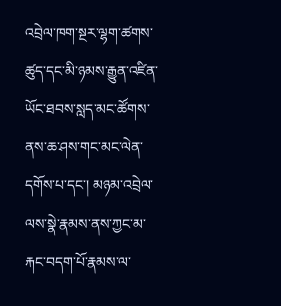འབྲེལ་ཁག་སྔར་ལྷག་ཚགས་ཚུད་དང་མི་ཉམས་རྒྱུན་འཛིན་ཡོང་ཐབས་སླད་མང་ཚོགས་ནས་ཆ་ཤས་གང་མང་ལེན་དགོས་པ་དང་། མཉམ་འབྲེལ་ལས་སྣེ་རྣམས་ནས་ཀྱང་མ་རྐང་བདག་པོ་རྣམས་ལ་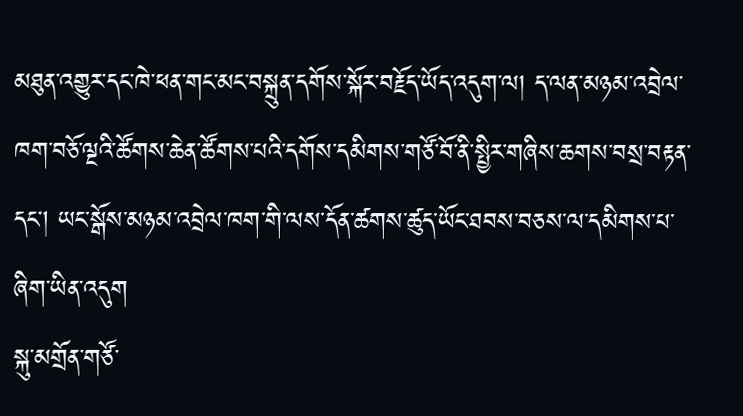མཐུན་འགྱུར་དང་ཁེ་ཕན་གང་མང་བསྐྲུན་དགོས་སྐོར་བརྗོད་ཡོད་འདུག་ལ། ད་ལན་མཉམ་འབྲེལ་ཁག་བཅོ་ལྔའི་ཚོགས་ཆེན་ཚོགས་པའི་དགོས་དམིགས་གཙོ་བོ་ནི་སྤྱིར་གཞིས་ཆགས་བསྲ་བརྟན་དང། ཡང་སྒོས་མཉམ་འབྲེལ་ཁག་གི་ལས་དོན་ཚགས་ཚུད་ཡོང་ཐབས་བཅས་ལ་དམིགས་པ་ཞིག་ཡིན་འདུག
སྐུ་མགྲོན་གཙོ་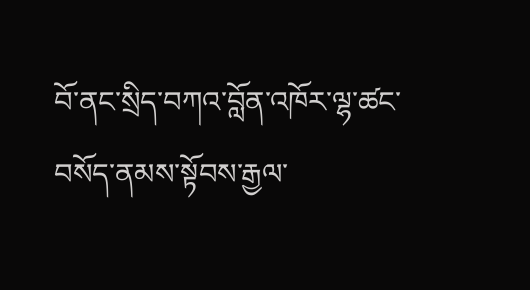བོ་ནང་སྲིད་བཀའ་བློན་འཁོར་ལྷ་ཚང་བསོད་ནམས་སྟོབས་རྒྱལ་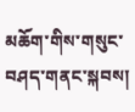མཆོག་གིས་གསུང་བཤད་གནང་སྐབས།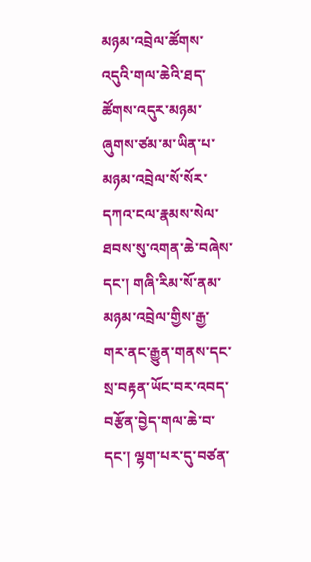མཉམ་འབྲེལ་ཚོགས་འདུའི་གལ་ཆེའི་ཐད་ཚོགས་འདུར་མཉམ་ཞུགས་ཙམ་མ་ཡིན་པ་མཉམ་འབྲེལ་སོ་སོར་དཀའ་ངལ་རྣམས་སེལ་ཐབས་སུ་འགན་ཆེ་བཞེས་དང་། གཞི་རིམ་སོ་ནམ་མཉམ་འབྲེལ་གྱིས་རྒྱ་གར་ནང་རྒྱུན་གནས་དང་སྲ་བརྟན་ཡོང་བར་འབད་བརྩོན་བྱེད་གལ་ཆེ་བ་དང་། ལྷག་པར་དུ་བཙན་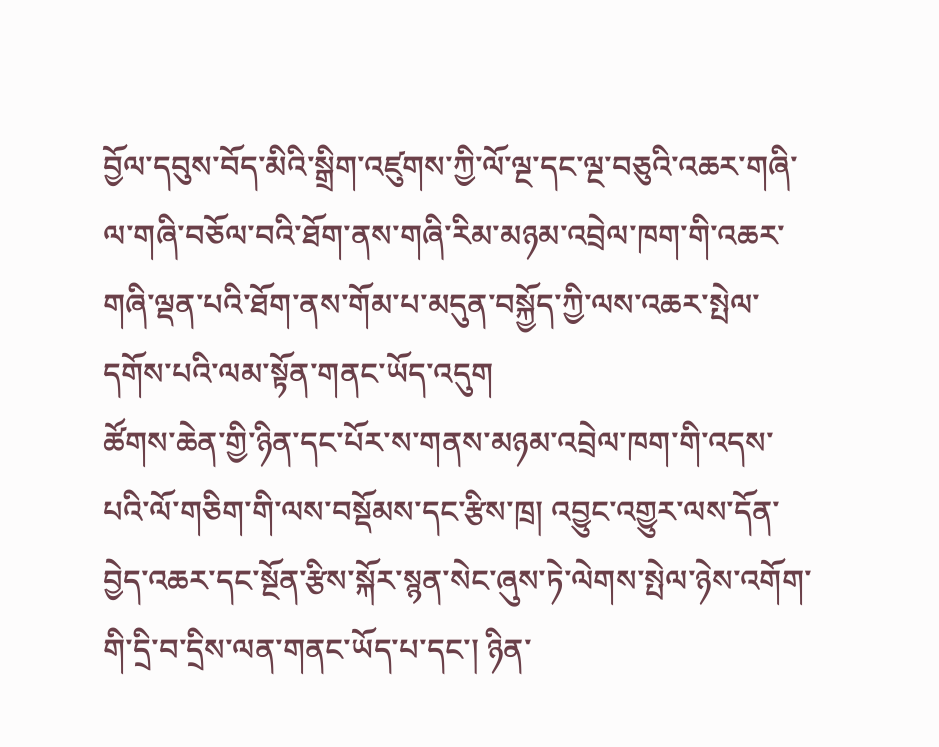བྱོལ་དབུས་བོད་མིའི་སྒྲིག་འཛུགས་ཀྱི་ལོ་ལྔ་དང་ལྔ་བཅུའི་འཆར་གཞི་ལ་གཞི་བཅོལ་བའི་ཐོག་ནས་གཞི་རིམ་མཉམ་འབྲེལ་ཁག་གི་འཆར་གཞི་ལྡན་པའི་ཐོག་ནས་གོམ་པ་མདུན་བསྐྱོད་ཀྱི་ལས་འཆར་སྤེལ་དགོས་པའི་ལམ་སྟོན་གནང་ཡོད་འདུག
ཚོགས་ཆེན་གྱི་ཉིན་དང་པོར་ས་གནས་མཉམ་འབྲེལ་ཁག་གི་འདས་པའི་ལོ་གཅིག་གི་ལས་བསྡོམས་དང་རྩིས་ཁྲ། འབྱུང་འགྱུར་ལས་དོན་བྱེད་འཆར་དང་སྔོན་རྩིས་སྐོར་སྙན་སེང་ཞུས་ཏེ་ལེགས་སྤེལ་ཉེས་འགོག་གི་དྲི་བ་དྲིས་ལན་གནང་ཡོད་པ་དང་། ཉིན་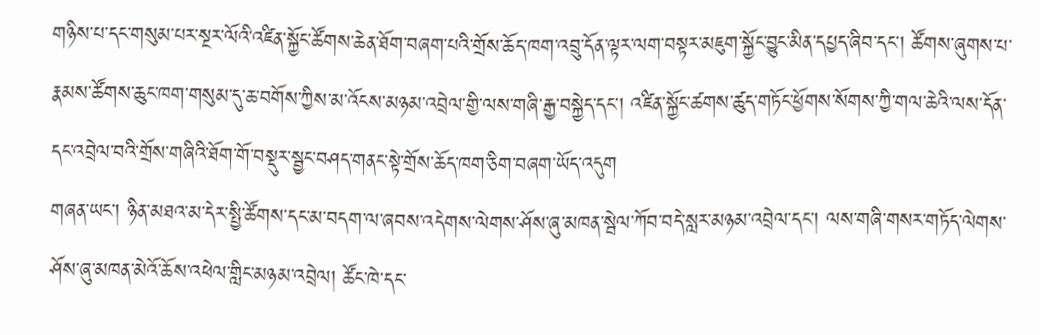གཉིས་པ་དང་གསུམ་པར་སྔར་ལོའི་འཛིན་སྐྱོང་ཚོགས་ཆེན་ཐོག་བཞག་པའི་གྲོས་ཆོད་ཁག་འབྲུ་དོན་ལྟར་ལག་བསྟར་མཇུག་སྐྱོང་བྱུང་མིན་དཔྱད་ཞིབ་དང་། ཚོགས་ཞུགས་པ་རྣམས་ཚོགས་ཆུང་ཁག་གསུམ་དུ་ཆ་བགོས་ཀྱིས་མ་འོངས་མཉམ་འབྲེལ་གྱི་ལས་གཞི་རྒྱ་བསྐྱེད་དང་། འཛིན་སྐྱོང་ཚགས་ཚུད་གཏོང་ཕྱོགས་སོགས་ཀྱི་གལ་ཆེའི་ལས་དོན་དང་འབྲེལ་བའི་གྲོས་གཞིའི་ཐོག་གོ་བསྡུར་སྦྱང་བཤད་གནང་སྟེ་གྲོས་ཆོད་ཁག་ཅིག་བཞག་ཡོད་འདུག
གཞན་ཡང་། ཉིན་མཐའ་མ་དེར་སྤྱི་ཚོགས་དང་མ་བདག་ལ་ཞབས་འདེགས་ལེགས་ཤོས་ཞུ་མཁན་སྦེལ་ཀོབ་བདེ་སླར་མཉམ་འབྲེལ་དང་། ལས་གཞི་གསར་གཏོད་ལེགས་ཤོས་ཞུ་མཁན་མེའོ་ཆོས་འཕེལ་གླིང་མཉམ་འབྲེལ། ཚོང་ཁེ་དང་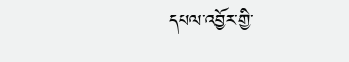དཔལ་འབྱོར་གྱི་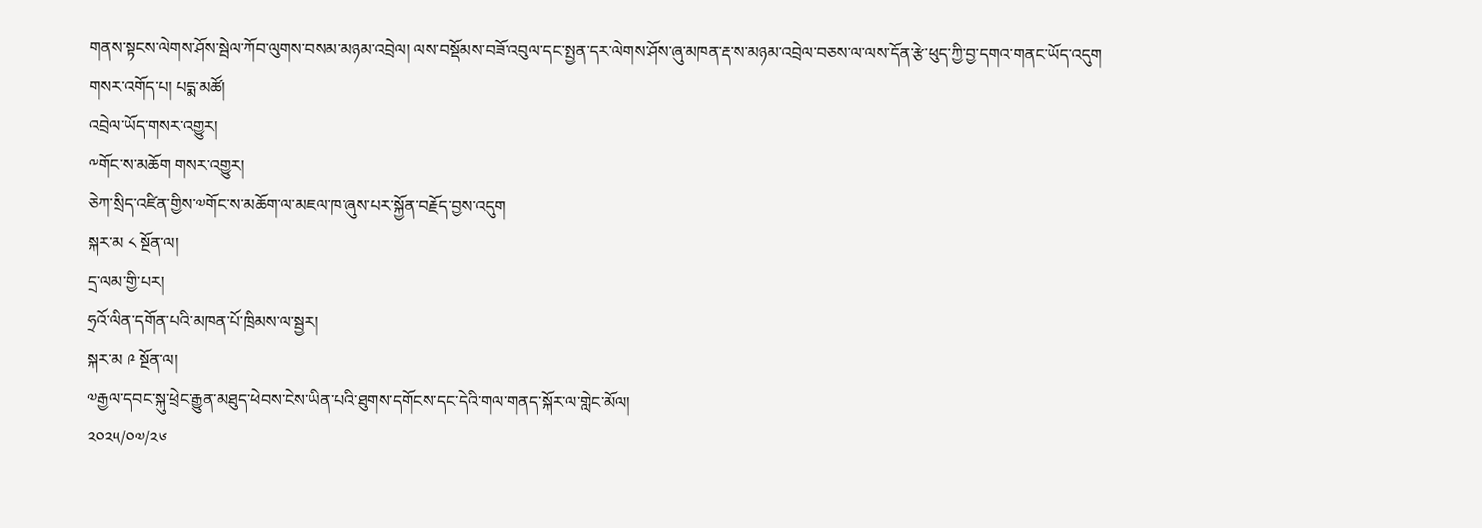གནས་སྟངས་ལེགས་ཤོས་སྦེལ་ཀོབ་ལུགས་བསམ་མཉམ་འབྲེལ། ལས་བསྡོམས་བཟོ་འབུལ་དང་སྤྱན་དར་ལེགས་ཤོས་ཞུ་མཁན་རྡ་ས་མཉམ་འབྲེལ་བཅས་ལ་ལས་དོན་རྩེ་ཕུད་ཀྱི་བྱ་དགའ་གནང་ཡོད་འདུག
གསར་འགོད་པ། པདྨ་མཚོ།
འབྲེལ་ཡོད་གསར་འགྱུར།
༸གོང་ས་མཆོག གསར་འགྱུར།
ཅེཀ་སྲིད་འཛིན་གྱིས་༧གོང་ས་མཆོག་ལ་མཇལ་ཁ་ཞུས་པར་སྐྱོན་བརྗོད་བྱས་འདུག
སྐར་མ ༨ སྔོན་ལ།
དྲ་ལམ་གྱི་པར།
ཧྲའོ་ལིན་དགོན་པའི་མཁན་པོ་ཁྲིམས་ལ་སྦྱར།
སྐར་མ ༩ སྔོན་ལ།
༧རྒྱལ་དབང་སྐུ་ཕྲེང་རྒྱུན་མཐུད་ཕེབས་ངེས་ཡིན་པའི་ཐུགས་དགོངས་དང་དེའི་གལ་གནད་སྐོར་ལ་གླེང་མོལ།
༢༠༢༥/༠༧/༢༦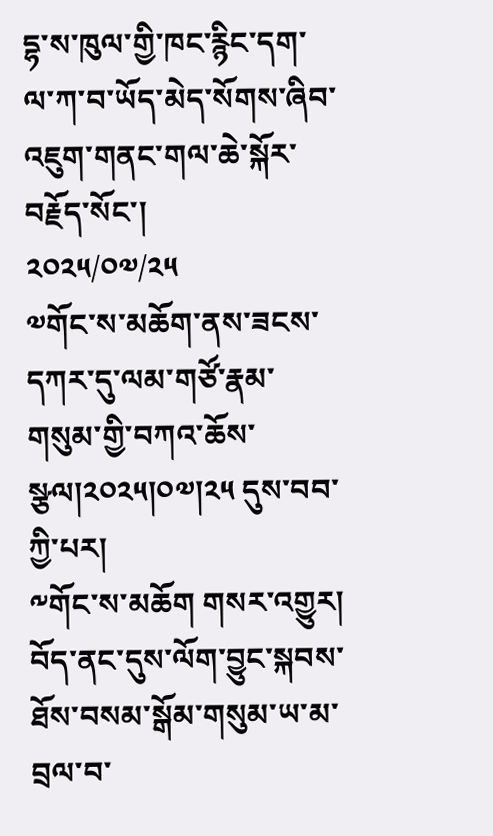དྷ་ས་ཁུལ་གྱི་ཁང་རྙིང་དག་ལ་ཀ་བ་ཡོད་མེད་སོགས་ཞིབ་འཇུག་གནང་གལ་ཆེ་སྐོར་བརྗོད་སོང་།
༢༠༢༥/༠༧/༢༥
༧གོང་ས་མཆོག་ནས་ཟངས་དཀར་དུ་ལམ་གཙོ་རྣམ་གསུམ་གྱི་བཀའ་ཆོས་སྩལ།༢༠༢༥།༠༧།༢༥ དུས་བབ་ཀྱི་པར།
༸གོང་ས་མཆོག གསར་འགྱུར།
བོད་ནང་དུས་ལོག་བྱུང་སྐབས་ཐོས་བསམ་སྒོམ་གསུམ་ཡ་མ་བྲལ་བ་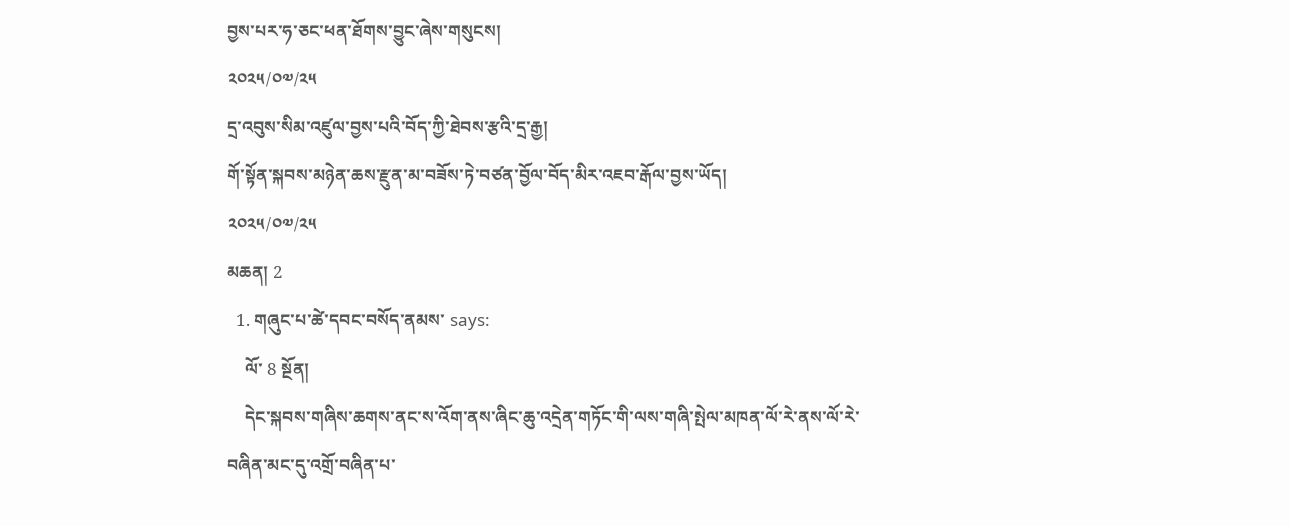བྱས་པར་ཧ་ཅང་ཕན་ཐོགས་བྱུང་ཞེས་གསུངས།
༢༠༢༥/༠༧/༢༥
དྲ་འབུས་སིམ་འཛུལ་བྱས་པའི་བོད་ཀྱི་ཐེབས་རྩའི་དྲ་རྒྱ།
གོ་སྟོན་སྐབས་མཉེན་ཆས་རྫུན་མ་བཟོས་ཏེ་བཙན་བྱོལ་བོད་མིར་འཇབ་རྒོལ་བྱས་ཡོད།
༢༠༢༥/༠༧/༢༥
མཆན། 2
  1. གཞུང་པ་ཚེ་དབང་བསོད་ནམས་ says:
    ལོ་ 8 སྔོན།
    དེང་སྐབས་གཞིས་ཆགས་ནང་ས་འོག་ནས་ཞིང་ཆུ་འདྲེན་གཏོང་གི་ལས་གཞི་སྤེལ་མཁན་ལོ་རེ་ནས་ལོ་རེ་བཞིན་མང་དུ་འགྲོ་བཞིན་པ་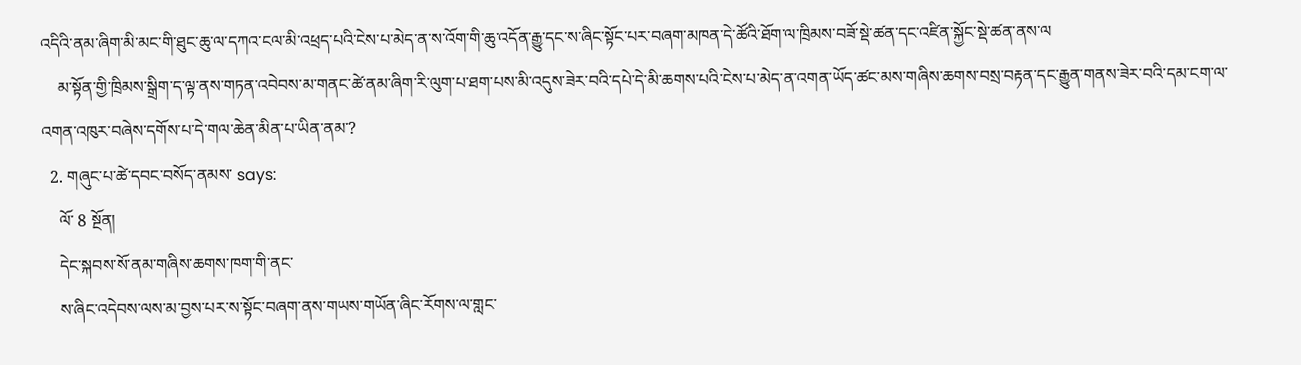འདིའི་ནམ་ཞིག་མི་མང་གི་ཐུང་ཆུ་ལ་དཀའ་ངལ་མི་འཕྲད་པའི་ངེས་པ་མེད་ན་ས་འོག་གི་ཆུ་འདོན་རྒྱུ་དང་ས་ཞིང་སྟོང་པར་བཞག་མཁན་དེ་ཚོའི་ཐོག་ལ་ཁྲིམས་བཟོ་སྡེ་ཚན་དང་འཛིན་སྐྱོང་སྡེ་ཚན་ནས་ལ
    མ་སྟོན་གྱི་ཁྲིམས་སྒྲིག་ད་ལྟ་ནས་གཏན་འབེབས་མ་གནང་ཚེ་ནམ་ཞིག་རི་ལུག་པ་ཐག་པས་མི་འདུས་ཟེར་བའི་དཔེ་དེ་མི་ཆགས་པའི་ངེས་པ་མེད་ན་འགན་ཡོད་ཚང་མས་གཞིས་ཆགས་བསྲ་བརྟན་དང་རྒྱུན་གནས་ཟེར་བའི་དམ་ངག་ལ་འགན་འཁུར་བཞེས་དགོས་པ་དེ་གལ་ཆེན་མིན་པ་ཡིན་ནམ་?
  2. གཞུང་པ་ཚེ་དབང་བསོད་ནམས་ says:
    ལོ་ 8 སྔོན།
    དེང་སྐབས་སོ་ནམ་གཞིས་ཆགས་ཁག་གི་ནང་
    ས་ཞིང་འདེབས་ལས་མ་བྱས་པར་ས་སྟོང་བཞག་ནས་གཡས་གཡོན་ཞིང་རོགས་ལ་གླང་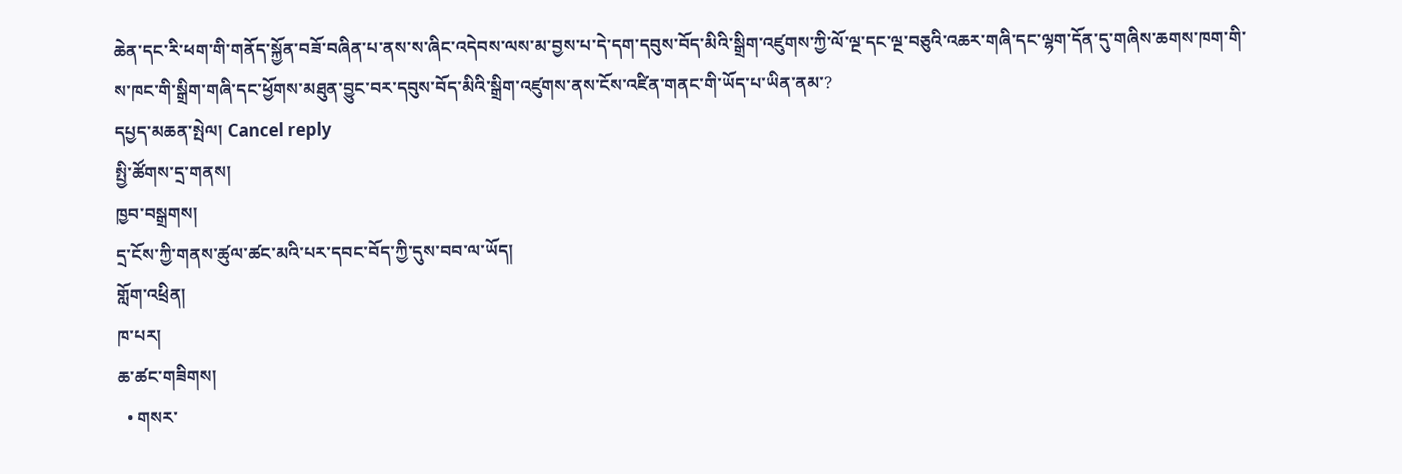ཆེན་དང་རི་ཕག་གི་གནོད་སྐྱོན་བཟོ་བཞིན་པ་ནས་ས་ཞིང་འདེབས་ལས་མ་བྱས་པ་དེ་དག་དབུས་བོད་མིའི་སྒྲིག་འཛུགས་ཀྱི་ལོ་ལྔ་དང་ལྔ་བཅུའི་འཆར་གཞི་དང་ལྷག་དོན་དུ་གཞིས་ཆགས་ཁག་གི་ས་ཁང་གི་སྒྲིག་གཞི་དང་ཕྱོགས་མཐུན་བྱུང་བར་དབུས་བོད་མིའི་སྒྲིག་འཛུགས་ནས་ངོས་འཛིན་གནང་གི་ཡོད་པ་ཡིན་ནམ་?
དཔྱད་མཆན་སྤེལ། Cancel reply
སྤྱི་ཚོགས་དྲ་གནས།
ཁྱབ་བསྒྲགས།
དྲ་ངོས་ཀྱི་གནས་ཚུལ་ཚང་མའི་པར་དབང་བོད་ཀྱི་དུས་བབ་ལ་ཡོད།
གློག་འཕྲིན།
ཁ་པར།
ཆ་ཚང་གཟིགས།
  • གསར་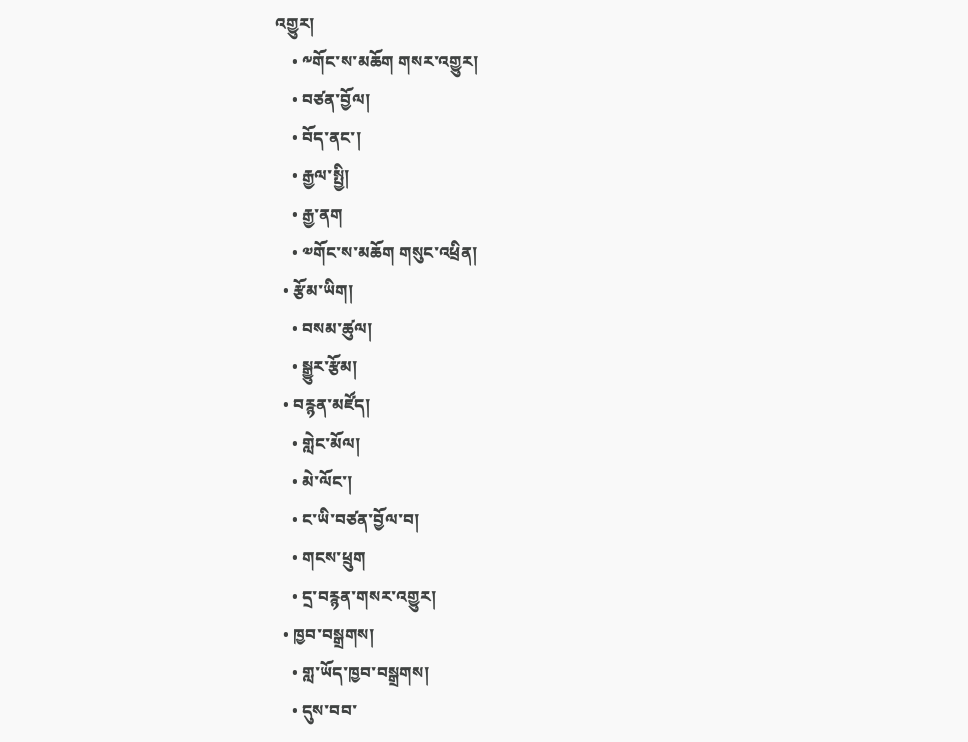འགྱུར།
    • ༸གོང་ས་མཆོག གསར་འགྱུར།
    • བཙན་བྱོལ།
    • བོད་ནང་།
    • རྒྱལ་སྤྱི།
    • རྒྱ་ནག
    • ༧གོང་ས་མཆོག གསུང་འཕྲིན།
  • རྩོམ་ཡིག།
    • བསམ་ཚུལ།
    • སྒྱུར་རྩོམ།
  • བརྙན་མཛོད།
    • གླེང་མོལ།
    • མེ་ལོང་།
    • ང་ཡི་བཙན་བྱོལ་བ།
    • གངས་ཕྲུག
    • དྲ་བརྙན་གསར་འགྱུར།
  • ཁྱབ་བསྒྲགས།
    • གླ་ཡོད་ཁྱབ་བསྒྲགས།
    • དུས་བབ་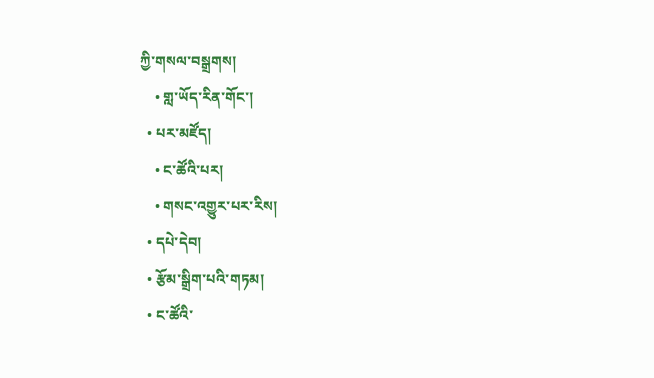ཀྱི་གསལ་བསྒྲགས།
    • གླ་ཡོད་རིན་གོང་།
  • པར་མཛོད།
    • ང་ཚོའི་པར།
    • གསང་འགྱུར་པར་རིས།
  • དཔེ་དེབ།
  • རྩོམ་སྒྲིག་པའི་གཏམ།
  • ང་ཚོའི་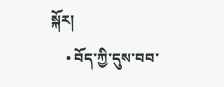སྐོར།
    • བོད་ཀྱི་དུས་བབ་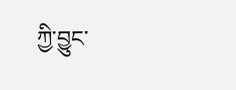ཀྱི་བྱུང་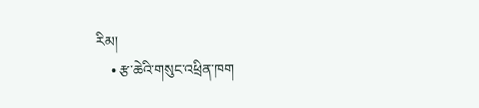རིམ།
    • རྩ་ཆེའི་གསུང་འཕྲིན་ཁག